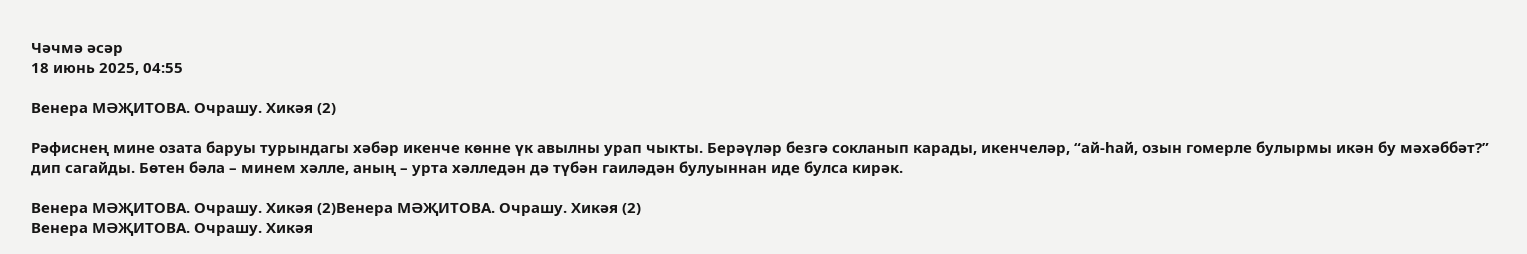Чәчмә әсәр
18 июнь 2025, 04:55

Венера МӘҖИТОВА. Очрашу. Хикәя (2)

Рəфиснең мине озата баруы турындагы хəбəр икенче көнне үк авылны урап чыкты. Берəүлəр безгə сокланып карады, икенчелəр, “ай-һай, озын гомерле булырмы икəн бу мəхəббəт?” дип сагайды. Бөтен бəла – минем хəлле, аның – урта хəлледəн дə түбəн гаилəдəн булуыннан иде булса кирəк.

Венера МӘҖИТОВА. Очрашу. Хикәя (2)Венера МӘҖИТОВА. Очрашу. Хикәя (2)
Венера МӘҖИТОВА. Очрашу. Хикәя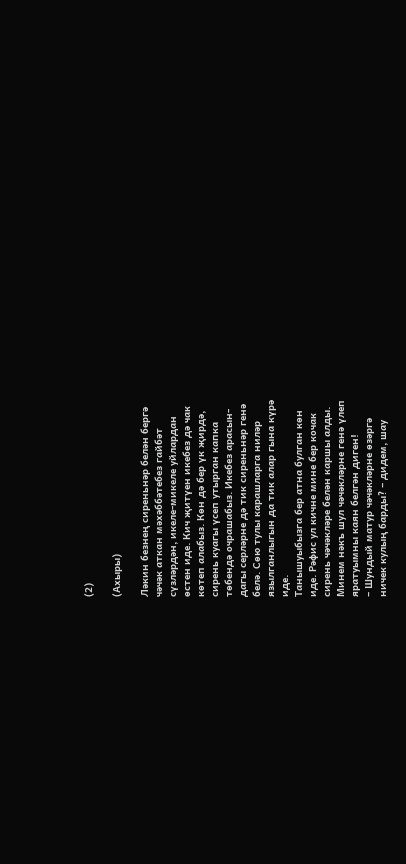(2)

(Ахыры)

Лəкин безнең сиреньнəр белəн бергə
чəчəк аткан мəхəббəтебез гайбəт
сүзлəрдəн, икеле-микеле уйлардан
өстен иде. Кич җитүен икебез дə чак
көтеп алабыз. Көн дə бер үк җирдə,
сирень куагы үсеп утырган капка
төбендə очрашабыз. Икебез арасын-
дагы серлəрне дə тик сиреньнəр генə
белə. Сөю тулы карашларга нилəр
язылганлыгын да тик алар гына күрə
иде.
Танышуыбызга бер атна булган көн
иде. Рəфис ул кичне мине бер кочак
сирень чəчəклəре белəн каршы алды.
Минем нəкъ шул чəчəклəрне генə үлеп
яратуымны каян белгəн диген!
– Шундый матур чəчəклəрне өзəргə
ничек кулың барды? – дидем, шау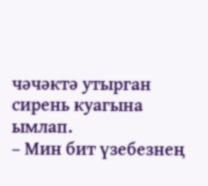чəчəктə утырган сирень куагына
ымлап.
– Мин бит үзебезнең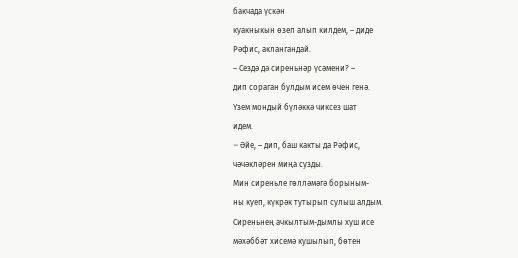бакчада үскəн
куакныкын өзеп алып килдем, – диде
Рəфис, аклангандай.
– Сездə дə сиреньнəр үсəмени? –
дип сораган булдым исем өчен генə.
Үзем мондый бүлəккə чиксез шат
идем.
– Əйе, – дип, баш какты да Рəфис,
чəчəклəрен миңа сузды.
Мин сиреньле гөллəмəгə борыным-
ны куеп, күкрəк тутырып сулыш алдым.
Сиреньнең ачкылтым-дымлы хуш исе
мəхəббəт хисемə кушылып, бөтен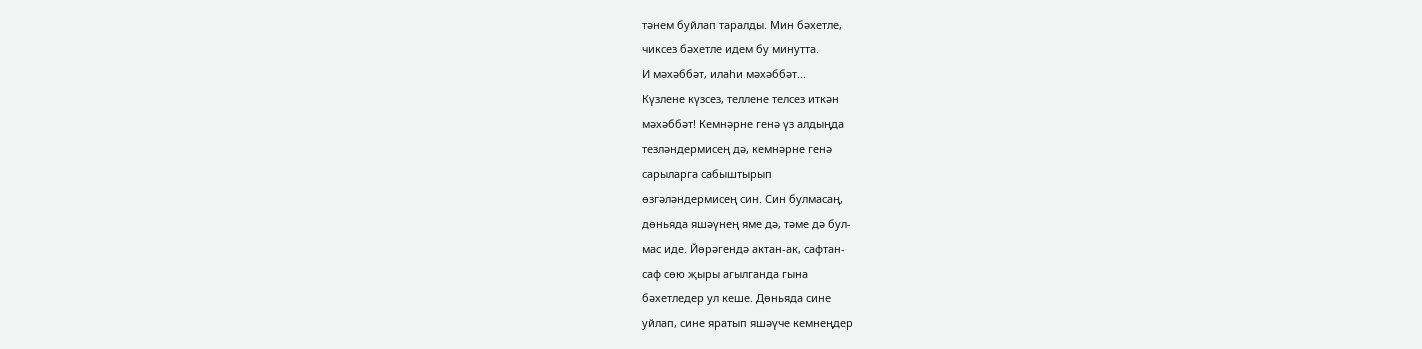тəнем буйлап таралды. Мин бəхетле,
чиксез бəхетле идем бу минутта.
И мəхəббəт, илаһи мəхəббəт...
Күзлене күзсез, теллене телсез иткəн
мəхəббəт! Кемнəрне генə үз алдыңда
тезлəндермисең дə, кемнəрне генə
сарыларга сабыштырып
өзгəлəндермисең син. Син булмасаң,
дөньяда яшəүнең яме дə, тəме дə бул-
мас иде. Йөрəгендə актан-ак, сафтан-
саф сөю җыры агылганда гына
бəхетледер ул кеше. Дөньяда сине
уйлап, сине яратып яшəүче кемнеңдер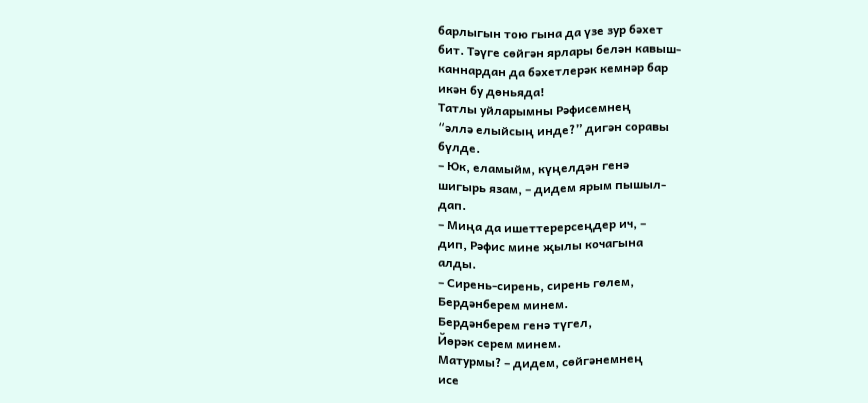барлыгын тою гына да үзе зур бəхет
бит. Тəүге сөйгəн ярлары белəн кавыш-
каннардан да бəхетлерəк кемнəр бар
икəн бу дөньяда!
Татлы уйларымны Рəфисемнең
“əллə елыйсың инде?” дигəн соравы
бүлде.
– Юк, еламыйм, күңелдəн генə
шигырь язам, – дидем ярым пышыл-
дап.
– Миңа да ишеттерерсеңдер ич, –
дип, Рəфис мине җылы кочагына
алды.
– Сирень-сирень, сирень гөлем,
Бердəнберем минем.
Бердəнберем генə түгел,
Йөрəк серем минем.
Матурмы? – дидем, сөйгəнемнең
исе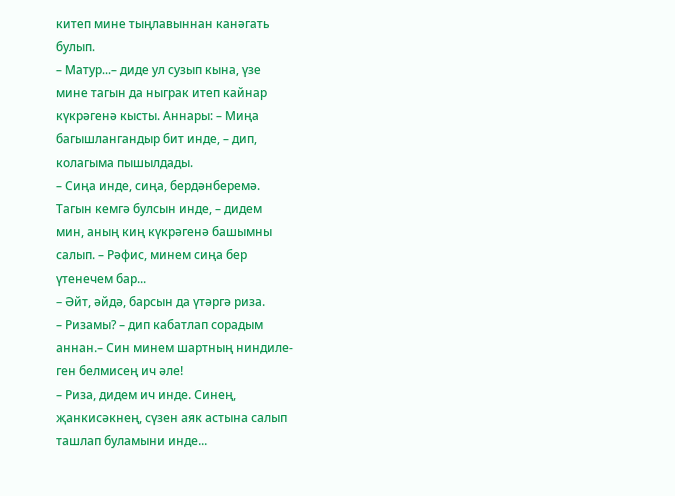китеп мине тыңлавыннан канəгать
булып.
– Матур...– диде ул сузып кына, үзе
мине тагын да ныграк итеп кайнар
күкрəгенə кысты. Аннары: – Миңа
багышлангандыр бит инде, – дип,
колагыма пышылдады.
– Сиңа инде, сиңа, бердəнберемə.
Тагын кемгə булсын инде, – дидем
мин, аның киң күкрəгенə башымны
салып. – Рəфис, минем сиңа бер
үтенечем бар...
– Əйт, əйдə, барсын да үтəргə риза.
– Ризамы? – дип кабатлап сорадым
аннан.– Син минем шартның ниндиле-
ген белмисең ич əле!
– Риза, дидем ич инде. Синең,
җанкисəкнең, сүзен аяк астына салып
ташлап буламыни инде...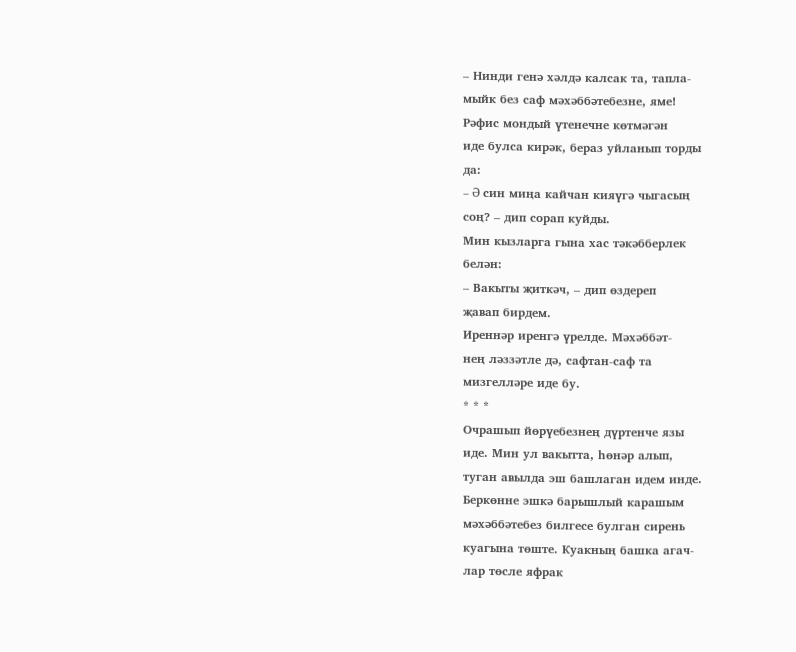– Нинди генə хəлдə калсак та, тапла-
мыйк без саф мəхəббəтебезне, яме!
Рəфис мондый үтенечне көтмəгəн
иде булса кирəк, бераз уйланып торды
да:
– Ə син миңа кайчан кияүгə чыгасың
соң? – дип сорап куйды.
Мин кызларга гына хас тəкəбберлек
белəн:
– Вакыты җиткəч, – дип өздереп
җавап бирдем.
Иреннəр иренгə үрелде. Мəхəббəт-
нең лəззəтле дə, сафтан-саф та
мизгеллəре иде бу.
* * *
Очрашып йөрүебезнең дүртенче язы
иде. Мин ул вакытта, һөнəр алып,
туган авылда эш башлаган идем инде.
Беркөнне эшкə барышлый карашым
мəхəббəтебез билгесе булган сирень
куагына төште. Куакның башка агач-
лар төсле яфрак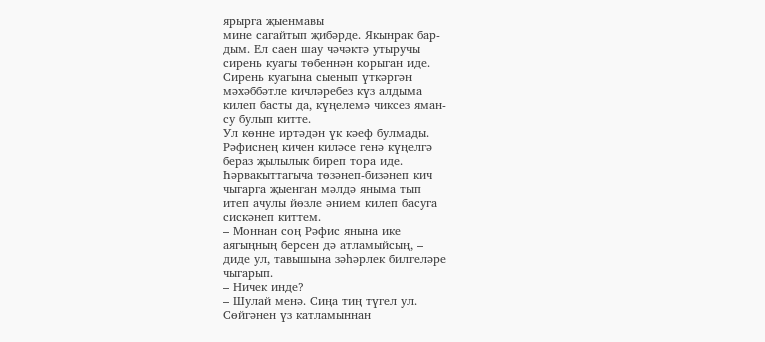ярырга җыенмавы
мине сагайтып җибəрде. Якынрак бар-
дым. Ел саен шау чəчəктə утыручы
сирень куагы төбеннəн корыган иде.
Сирень куагына сыенып үткəргəн
мəхəббəтле кичлəребез күз алдыма
килеп басты да, күңелемə чиксез яман-
су булып китте.
Ул көнне иртəдəн үк кəеф булмады.
Рəфиснең кичен килəсе генə күңелгə
бераз җылылык биреп тора иде.
Һəрвакыттагыча төзəнеп-бизəнеп кич
чыгарга җыенган мəлдə яныма тып
итеп ачулы йөзле əнием килеп басуга
сискəнеп киттем.
– Моннан соң Рəфис янына ике
аягыңның берсен дə атламыйсың, –
диде ул, тавышына зəһəрлек билгелəре
чыгарып.
– Ничек инде?
– Шулай менə. Сиңа тиң түгел ул.
Сөйгəнен үз катламыннан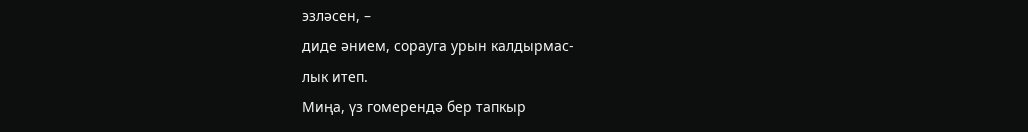эзлəсен, –
диде əнием, сорауга урын калдырмас-
лык итеп.
Миңа, үз гомерендə бер тапкыр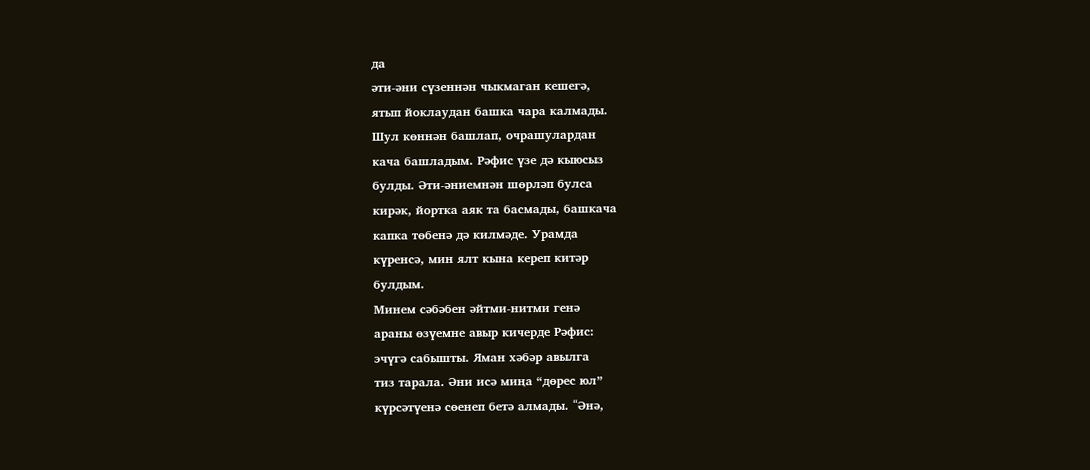да
əти-əни сүзеннəн чыкмаган кешегə,
ятып йоклаудан башка чара калмады.
Шул көннəн башлап, очрашулардан
кача башладым. Рəфис үзе дə кыюсыз
булды. Əти-əниемнəн шөрлəп булса
кирəк, йортка аяк та басмады, башкача
капка төбенə дə килмəде. Урамда
күренсə, мин ялт кына кереп китəр
булдым.
Минем сəбəбен əйтми-нитми генə
араны өзүемне авыр кичерде Рəфис:
эчүгə сабышты. Яман хəбəр авылга
тиз тарала. Əни исə миңа “дөрес юл”
күрсəтүенə сөенеп бетə алмады. “Əнə,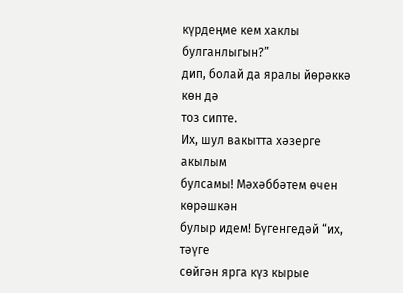күрдеңме кем хаклы булганлыгын?”
дип, болай да яралы йөрəккə көн дə
тоз сипте.
Их, шул вакытта хəзерге акылым
булсамы! Мəхəббəтем өчен көрəшкəн
булыр идем! Бүгенгедəй “их, тəүге
сөйгəн ярга күз кырые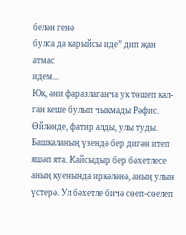белəн генə
булса да карыйсы иде” дип җан атмас
идем...
Юк, əни фаразлаганча ук төшеп кал-
ган кеше булып чыкмады Рəфис.
Өйлəнде, фатир алды, улы туды.
Башкаланың үзендə бер дигəн итеп
яшəп ята. Кайсыдыр бер бəхетлесе
аның куенында иркəлəнə, аның улын
үстерə. Ул бəхетле бичə сөеп-сөелеп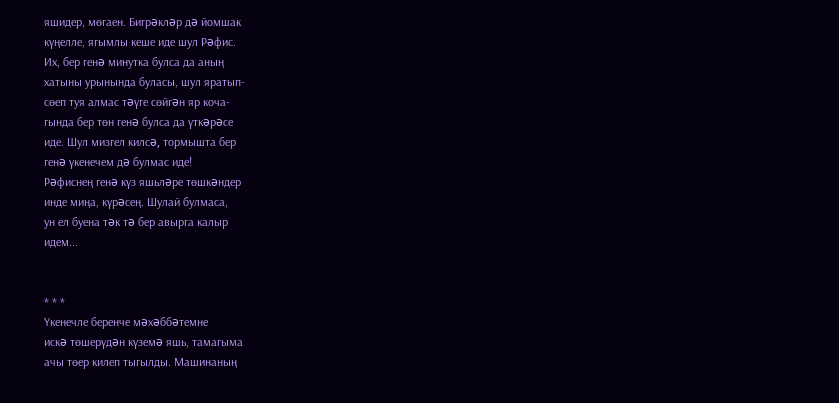яшидер, мөгаен. Бигрəклəр дə йомшак
күңелле, ягымлы кеше иде шул Рəфис.
Их, бер генə минутка булса да аның
хатыны урынында буласы, шул яратып-
сөеп туя алмас тəүге сөйгəн яр коча-
гында бер төн генə булса да үткəрəсе
иде. Шул мизгел килсə, тормышта бер
генə үкенечем дə булмас иде!
Рəфиснең генə күз яшьлəре төшкəндер
инде миңа, күрəсең. Шулай булмаса,
ун ел буена тəк тə бер авырга калыр
идем...


* * *
Үкенечле беренче мəхəббəтемне
искə төшерүдəн күземə яшь, тамагыма
ачы төер килеп тыгылды. Машинаның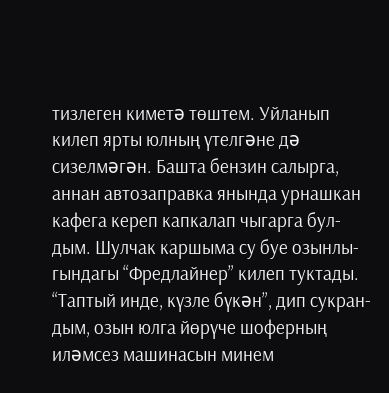тизлеген киметə төштем. Уйланып
килеп ярты юлның үтелгəне дə
сизелмəгəн. Башта бензин салырга,
аннан автозаправка янында урнашкан
кафега кереп капкалап чыгарга бул-
дым. Шулчак каршыма су буе озынлы-
гындагы “Фредлайнер” килеп туктады.
“Таптый инде, күзле бүкəн”, дип сукран-
дым, озын юлга йөрүче шоферның
илəмсез машинасын минем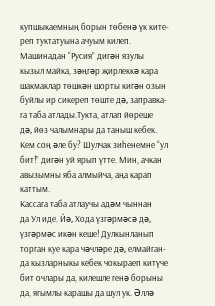купшыкаемның борын төбенə үк ките-
реп туктатуына ачуым килеп.
Машинадан “Русия” дигəн язулы
кызыл майка, зəңгəр җирлеккə кара
шакмаклар төшкəн шорты кигəн озын
буйлы ир сикереп төште дə, заправка-
га таба атлады.Тукта, атлап йөреше
дə, йөз чалымнары да таныш кебек.
Кем соң əле бу? Шулчак зиһенемне “ул
бит!” дигəн уй ярып үтте. Мин, ачкан
авызымны яба алмыйча, аңа карап
каттым.
Кассага таба атлаучы адəм чыннан
да Ул иде. Йə, Хода үзгəрмəсə дə,
үзгəрмəс икəн кеше! Дулкынланып
торган куе кара чəчлəре дə, елмайган-
да кызларныкы кебек чокыраеп китүче
бит очлары да, килешле генə борыны
да, ягымлы карашы да шул ук. Əллə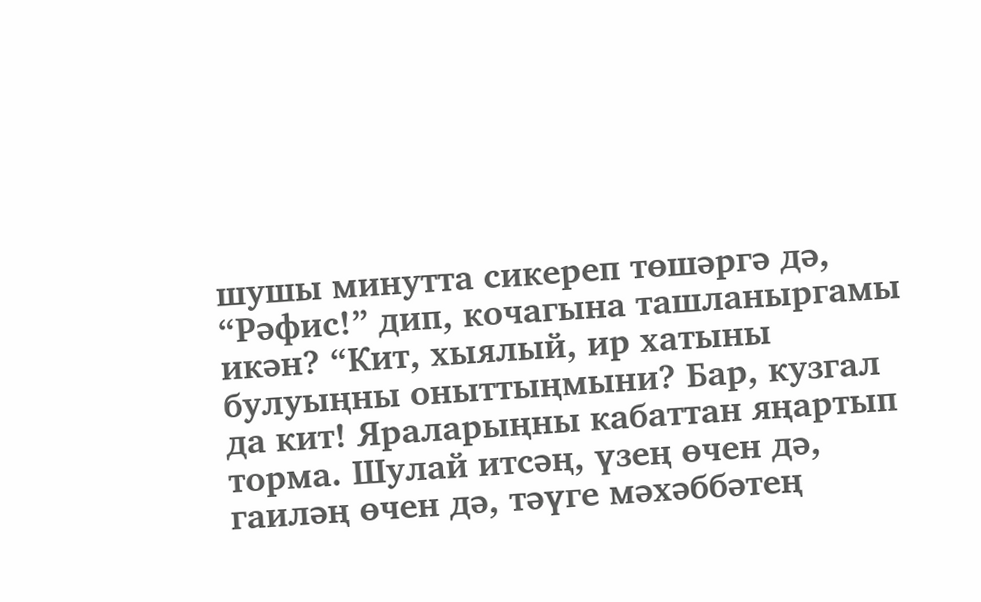шушы минутта сикереп төшəргə дə,
“Рəфис!” дип, кочагына ташланыргамы
икəн? “Кит, хыялый, ир хатыны
булуыңны оныттыңмыни? Бар, кузгал
да кит! Яраларыңны кабаттан яңартып
торма. Шулай итсəң, үзең өчен дə,
гаилəң өчен дə, тəүге мəхəббəтең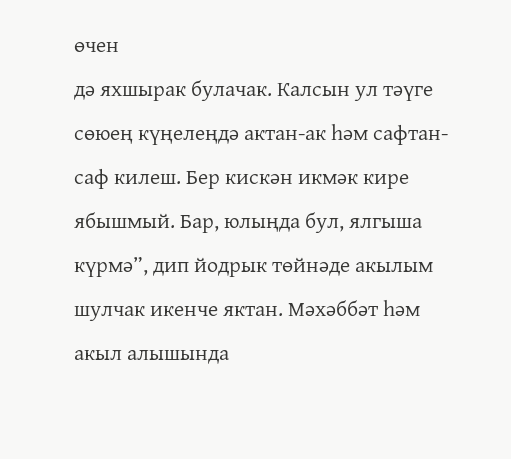өчен
дə яхшырак булачак. Калсын ул тəүге
сөюең күңелеңдə актан-ак һəм сафтан-
саф килеш. Бер кискəн икмəк кире
ябышмый. Бар, юлыңда бул, ялгыша
күрмə”, дип йодрык төйнəде акылым
шулчак икенче яктан. Мəхəббəт һəм
акыл алышында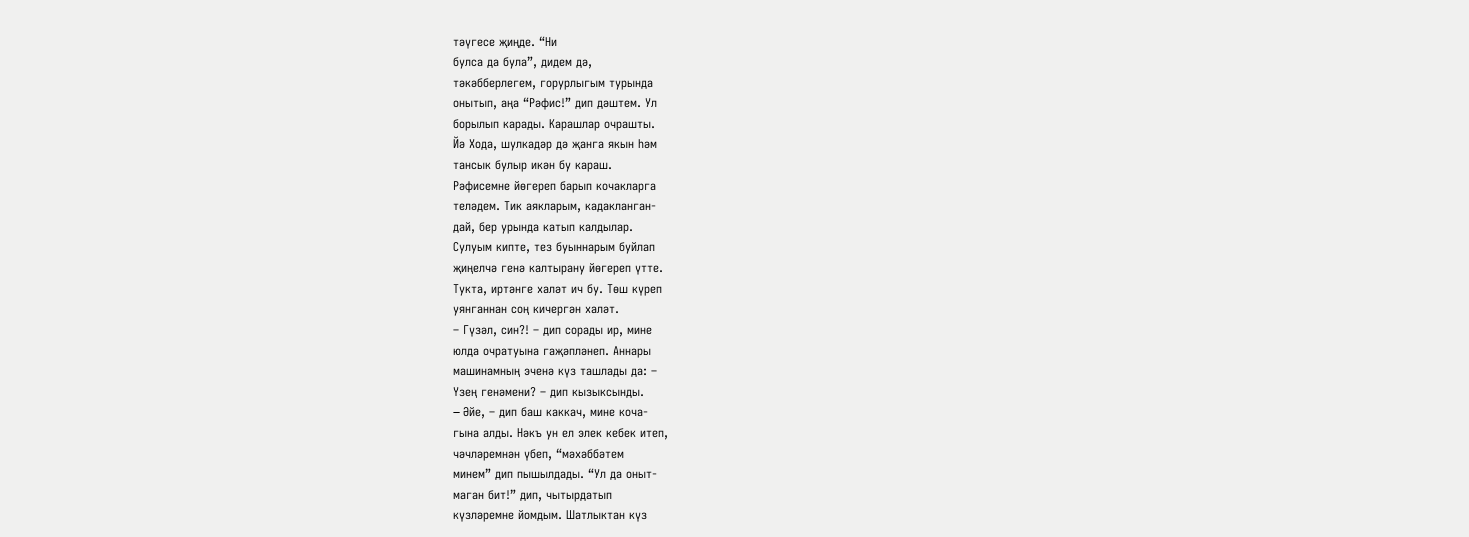тəүгесе җиңде. “Ни
булса да була”, дидем дə,
тəкəбберлегем, горурлыгым турында
онытып, аңа “Рəфис!” дип дəштем. Ул
борылып карады. Карашлар очрашты.
Йə Хода, шулкадəр дə җанга якын һəм
тансык булыр икəн бу караш.
Рəфисемне йөгереп барып кочакларга
телəдем. Тик аякларым, кадакланган-
дай, бер урында катып калдылар.
Сулуым кипте, тез буыннарым буйлап
җиңелчə генə калтырану йөгереп үтте.
Тукта, иртəнге халəт ич бу. Төш күреп
уянганнан соң кичергəн халəт.
– Гүзəл, син?! – дип сорады ир, мине
юлда очратуына гаҗəплəнеп. Аннары
машинамның эченə күз ташлады да: –
Үзең генəмени? – дип кызыксынды.
– Əйе, – дип баш каккач, мине коча-
гына алды. Нəкъ ун ел элек кебек итеп,
чəчлəремнəн үбеп, “мəхəббəтем
минем” дип пышылдады. “Ул да оныт-
маган бит!” дип, чытырдатып
күзлəремне йомдым. Шатлыктан күз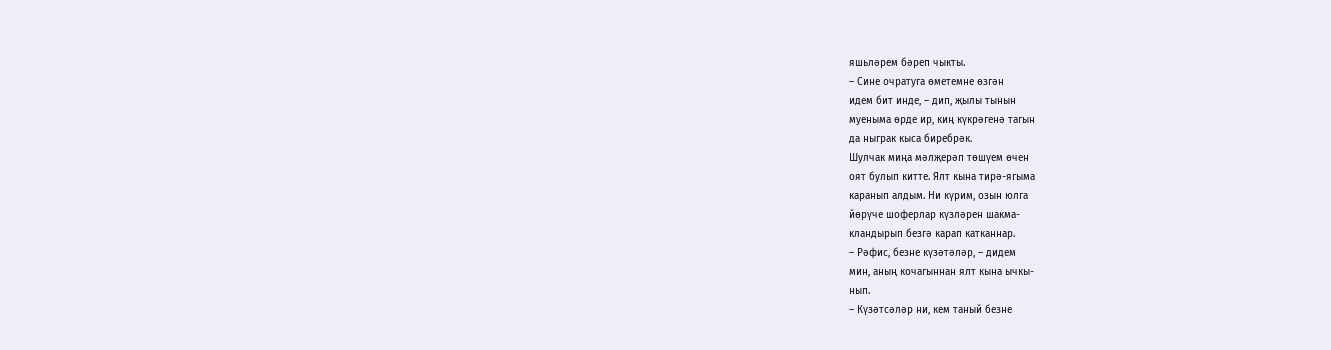яшьлəрем бəреп чыкты.
– Сине очратуга өметемне өзгəн
идем бит инде, – дип, җылы тынын
муеныма өрде ир, киң күкрəгенə тагын
да ныграк кыса биребрəк.
Шулчак миңа мəлҗерəп төшүем өчен
оят булып китте. Ялт кына тирə-ягыма
каранып алдым. Ни күрим, озын юлга
йөрүче шоферлар күзлəрен шакма-
кландырып безгə карап катканнар.
– Рəфис, безне күзəтəлəр, – дидем
мин, аның кочагыннан ялт кына ычкы-
нып.
– Күзəтсəлəр ни, кем таный безне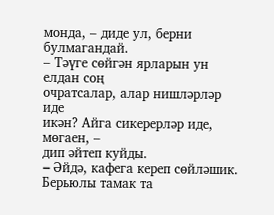монда, – диде ул, берни булмагандай.
– Тəүге сөйгəн ярларын ун елдан соң
очратсалар, алар нишлəрлəр иде
икəн? Айга сикерерлəр иде, мөгаен, –
дип əйтеп куйды.
– Əйдə, кафега кереп сөйлəшик.
Берьюлы тамак та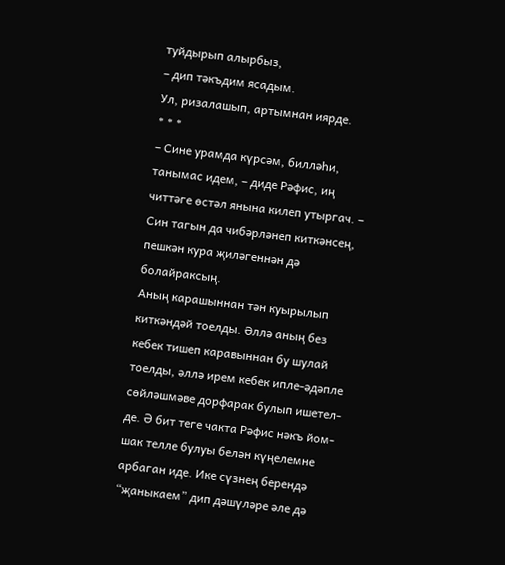туйдырып алырбыз,
– дип тəкъдим ясадым.
Ул, ризалашып, артымнан иярде.
* * *
– Сине урамда күрсəм, биллəһи,
танымас идем, – диде Рəфис, иң
читтəге өстəл янына килеп утыргач. –
Син тагын да чибəрлəнеп киткəнсең,
пешкəн кура җилəгеннəн дə
болайраксың.
Аның карашыннан тəн куырылып
киткəндəй тоелды. Əллə аның без
кебек тишеп каравыннан бу шулай
тоелды, əллə ирем кебек ипле-əдəпле
сөйлəшмəве дорфарак булып ишетел-
де. Ə бит теге чакта Рəфис нəкъ йом-
шак телле булуы белəн күңелемне
арбаган иде. Ике сүзнең берендə
“җаныкаем” дип дəшүлəре əле дə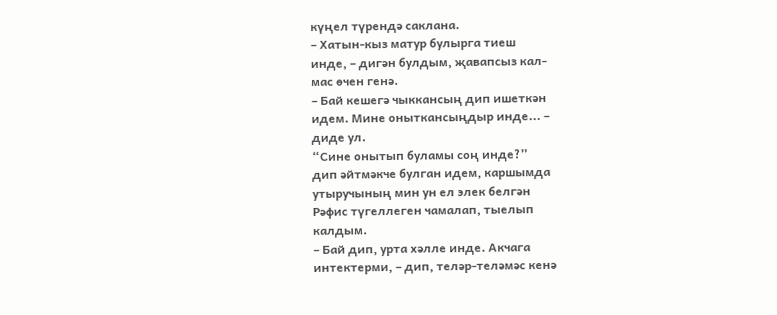күңел түрендə саклана.
– Хатын-кыз матур булырга тиеш
инде, – дигəн булдым, җавапсыз кал-
мас өчен генə.
– Бай кешегə чыккансың дип ишеткəн
идем. Мине оныткансыңдыр инде... –
диде ул.
“Сине онытып буламы соң инде?”
дип əйтмəкче булган идем, каршымда
утыручының мин ун ел элек белгəн
Рəфис түгеллеген чамалап, тыелып
калдым.
– Бай дип, урта хəлле инде. Акчага
интектерми, – дип, телəр-телəмəс кенə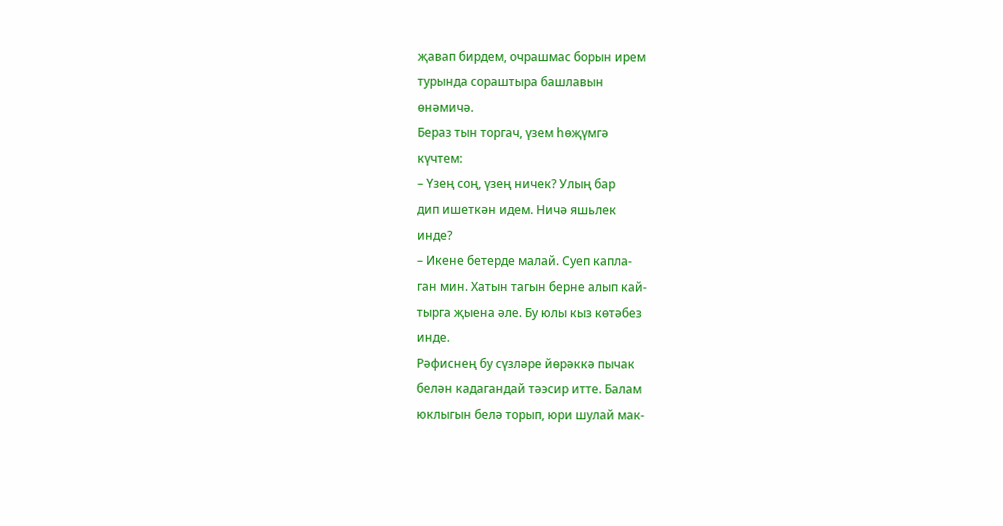җавап бирдем, очрашмас борын ирем
турында сораштыра башлавын
өнəмичə.
Бераз тын торгач, үзем һөҗүмгə
күчтем:
– Үзең соң, үзең ничек? Улың бар
дип ишеткəн идем. Ничə яшьлек
инде?
– Икене бетерде малай. Суеп капла-
ган мин. Хатын тагын берне алып кай-
тырга җыена əле. Бу юлы кыз көтəбез
инде.
Рəфиснең бу сүзлəре йөрəккə пычак
белəн кадагандай тəэсир итте. Балам
юклыгын белə торып, юри шулай мак-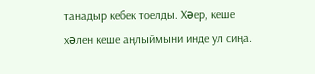танадыр кебек тоелды. Хəер, кеше
хəлен кеше аңлыймыни инде ул сиңа.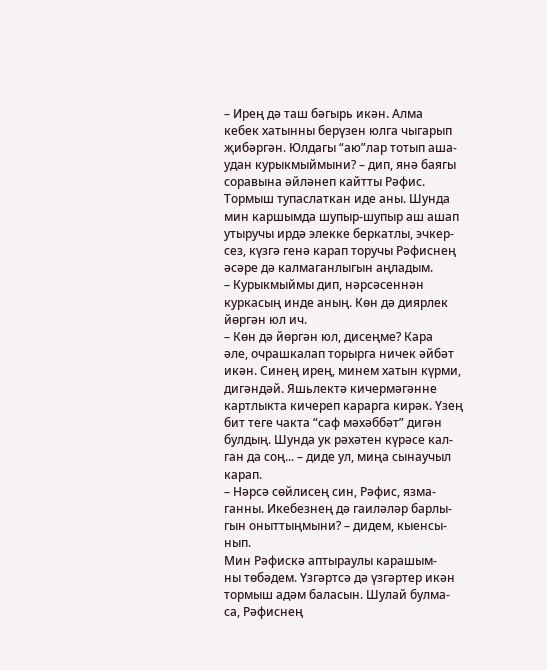– Ирең дə таш бəгырь икəн. Алма
кебек хатынны берүзен юлга чыгарып
җибəргəн. Юлдагы “аю”лар тотып аша-
удан курыкмыймыни? – дип, янə баягы
соравына əйлəнеп кайтты Рəфис.
Тормыш тупаслаткан иде аны. Шунда
мин каршымда шупыр-шупыр аш ашап
утыручы ирдə элекке беркатлы, эчкер-
сез, күзгə генə карап торучы Рəфиснең
əсəре дə калмаганлыгын аңладым.
– Курыкмыймы дип, нəрсəсеннəн
куркасың инде аның. Көн дə диярлек
йөргəн юл ич.
– Көн дə йөргəн юл, дисеңме? Кара
əле, очрашкалап торырга ничек əйбəт
икəн. Синең ирең, минем хатын күрми,
дигəндəй. Яшьлектə кичермəгəнне
картлыкта кичереп карарга кирəк. Үзең
бит теге чакта “саф мəхəббəт” дигəн
булдың. Шунда ук рəхəтен күрəсе кал-
ган да соң... – диде ул, миңа сынаучыл
карап.
– Нəрсə сөйлисең син, Рəфис, язма-
ганны. Икебезнең дə гаилəлəр барлы-
гын оныттыңмыни? – дидем, кыенсы-
нып.
Мин Рəфискə аптыраулы карашым-
ны төбəдем. Үзгəртсə дə үзгəртер икəн
тормыш адəм баласын. Шулай булма-
са, Рəфиснең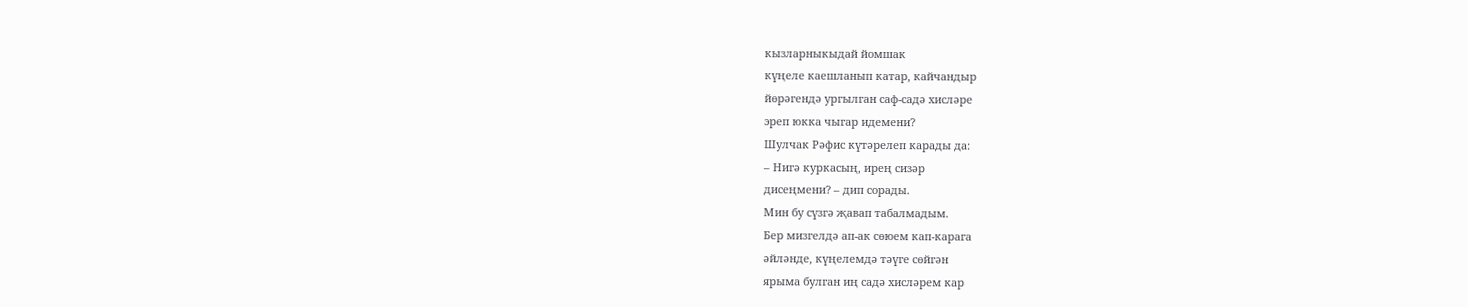кызларныкыдай йомшак
күңеле каешланып катар, кайчандыр
йөрəгендə ургылган саф-садə хислəре
эреп юкка чыгар идемени?
Шулчак Рəфис күтəрелеп карады да:
– Нигə куркасың, ирең сизəр
дисеңмени? – дип сорады.
Мин бу сүзгə җавап табалмадым.
Бер мизгелдə ап-ак сөюем кап-карага
əйлəнде, күңелемдə тəүге сөйгəн
ярыма булган иң садə хислəрем кар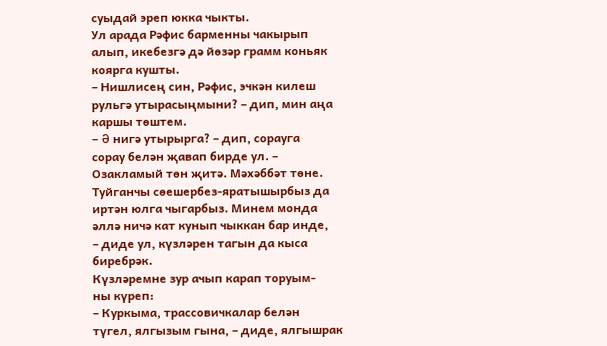суыдай эреп юкка чыкты.
Ул арада Рəфис барменны чакырып
алып, икебезгə дə йөзəр грамм коньяк
коярга кушты.
– Нишлисең син, Рəфис, эчкəн килеш
рульгə утырасыңмыни? – дип, мин аңа
каршы төштем.
– Ə нигə утырырга? – дип, сорауга
сорау белəн җавап бирде ул. –
Озакламый төн җитə. Мəхəббəт төне.
Туйганчы сөешербез-яратышырбыз да
иртəн юлга чыгарбыз. Минем монда
əллə ничə кат кунып чыккан бар инде,
– диде ул, күзлəрен тагын да кыса
биребрəк.
Күзлəремне зур ачып карап торуым-
ны күреп:
– Куркыма, трассовичкалар белəн
түгел, ялгызым гына, – диде, ялгышрак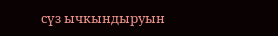сүз ычкындыруын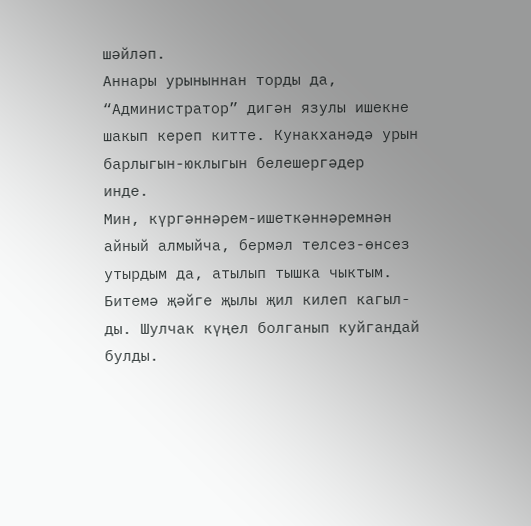шəйлəп.
Аннары урыныннан торды да,
“Администратор” дигəн язулы ишекне
шакып кереп китте. Кунакханəдə урын
барлыгын-юклыгын белешергəдер
инде.
Мин, күргəннəрем-ишеткəннəремнəн
айный алмыйча, бермəл телсез-өнсез
утырдым да, атылып тышка чыктым.
Битемə җəйге җылы җил килеп кагыл-
ды. Шулчак күңел болганып куйгандай
булды.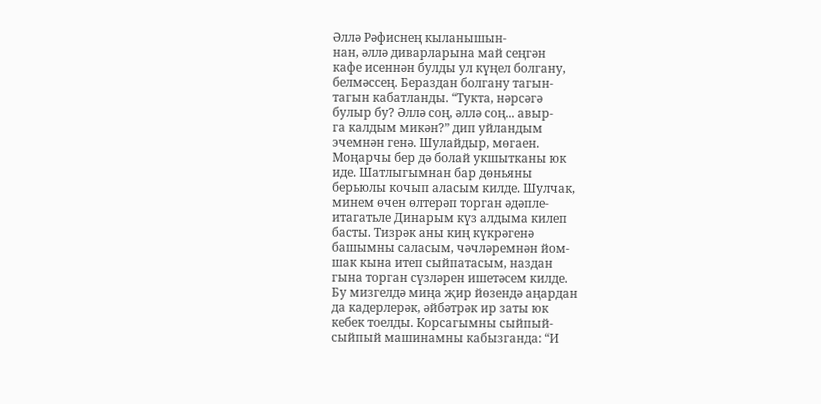Əллə Рəфиснең кыланышын-
нан, əллə диварларына май сеңгəн
кафе исеннəн булды ул күңел болгану,
белмəссең. Бераздан болгану тагын-
тагын кабатланды. “Тукта, нəрсəгə
булыр бу? Əллə соң, əллə соң... авыр-
га калдым микəн?” дип уйландым
эчемнəн генə. Шулайдыр, мөгаен.
Моңарчы бер дə болай укшытканы юк
иде. Шатлыгымнан бар дөньяны
берьюлы кочып аласым килде. Шулчак,
минем өчен өлтерəп торган əдəпле-
итагатьле Динарым күз алдыма килеп
басты. Тизрəк аны киң күкрəгенə
башымны саласым, чəчлəремнəн йом-
шак кына итеп сыйпатасым, наздан
гына торган сүзлəрен ишетəсем килде.
Бу мизгелдə миңа җир йөзендə аңардан
да кадерлерəк, əйбəтрəк ир заты юк
кебек тоелды. Корсагымны сыйпый-
сыйпый машинамны кабызганда: “И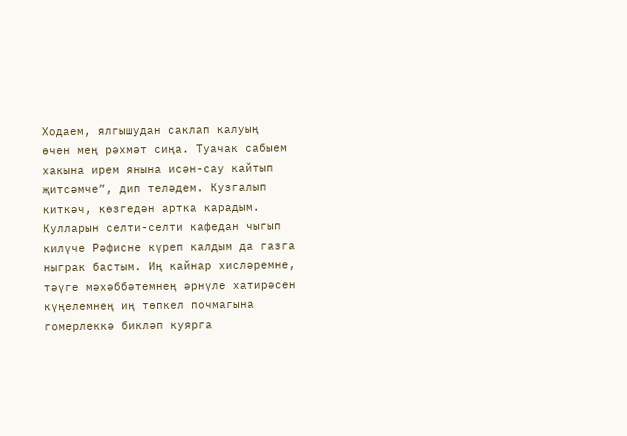Ходаем, ялгышудан саклап калуың
өчен мең рəхмəт сиңа. Туачак сабыем
хакына ирем янына исəн-сау кайтып
җитсəмче”, дип телəдем. Кузгалып
киткəч, көзгедəн артка карадым.
Кулларын селти-селти кафедан чыгып
килүче Рəфисне күреп калдым да газга
ныграк бастым. Иң кайнар хислəремне,
тəүге мəхəббəтемнең əрнүле хатирəсен
күңелемнең иң төпкел почмагына
гомерлеккə биклəп куярга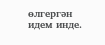өлгергəн
идем инде.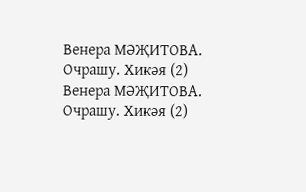Венера МӘҖИТОВА. Очрашу. Хикәя (2)
Венера МӘҖИТОВА. Очрашу. Хикәя (2)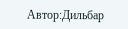Автор:Дильбар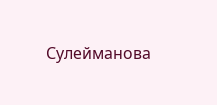Сулейманова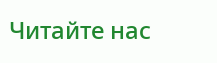Читайте нас